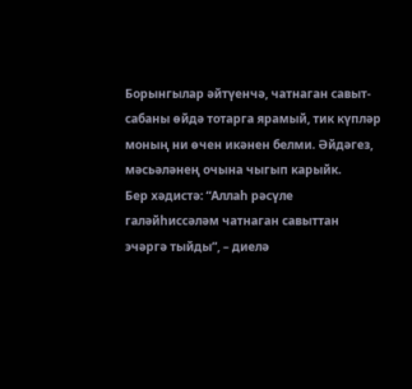Борынгылар әйтүенчә, чатнаган савыт-сабаны өйдә тотарга ярамый, тик күпләр моның ни өчен икәнен белми. Әйдәгез, мәсьәләнең очына чыгып карыйк.
Бер хәдистә: “Аллаһ рәсүле галәйһиссәләм чатнаган савыттан эчәргә тыйды”, – диелә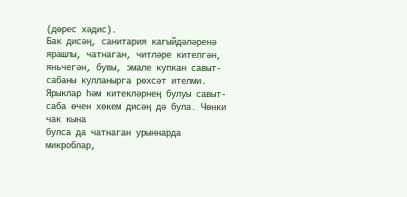(дөрес хәдис).
Бак дисәң, санитария кагыйдәләренә ярашлы, чатнаган, читләре кителгән, яньчегән, бувы, эмале купкан савыт-сабаны кулланырга рөхсәт ителми. Ярыклар һәм китекләрнең булуы савыт-саба өчен хөкем дисәң дә була. Чөнки чак кына
булса да чатнаган урыннарда микроблар,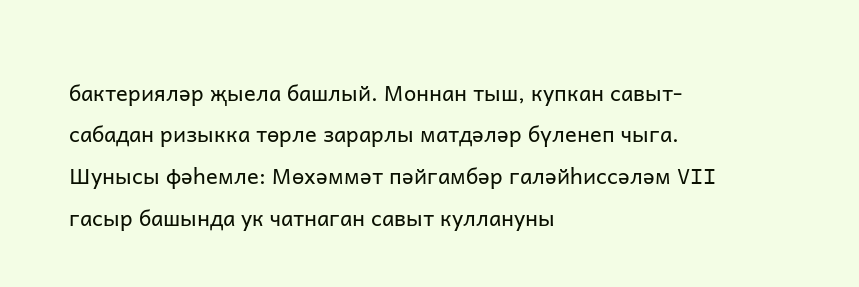бактерияләр җыела башлый. Моннан тыш, купкан савыт-сабадан ризыкка төрле зарарлы матдәләр бүленеп чыга.
Шунысы фәһемле: Мөхәммәт пәйгамбәр галәйһиссәләм VII гасыр башында ук чатнаган савыт куллануны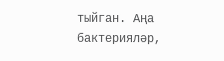тыйган. Аңа бактерияләр,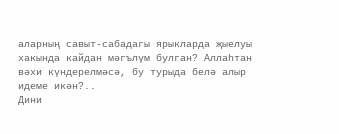аларның савыт-сабадагы ярыкларда җыелуы хакында кайдан мәгълүм булган? Аллаһтан вәхи күндерелмәсә, бу турыда белә алыр идеме икән?..
Дини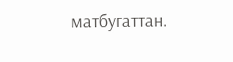матбугаттан.